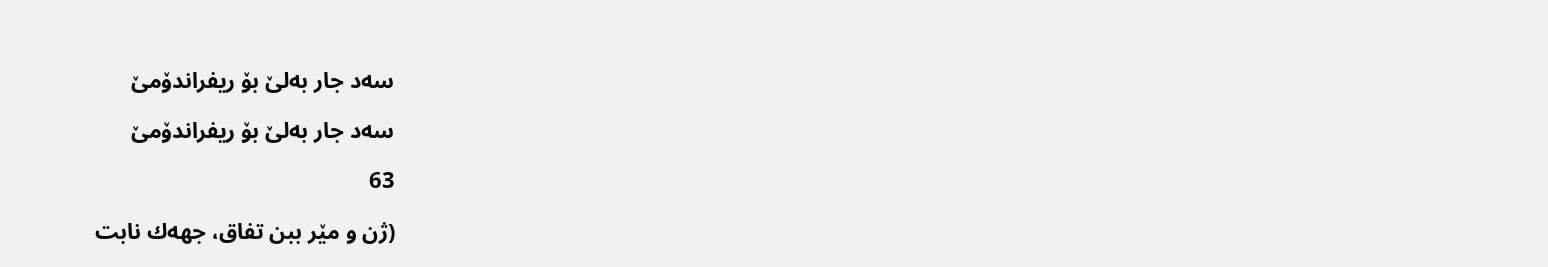سه‌د جار به‌لێ بۆ ریفراندۆمێ

سه‌د جار به‌لێ بۆ ریفراندۆمێ

63

(ژن و مێر ببن تفاق، جهه‌ك نابت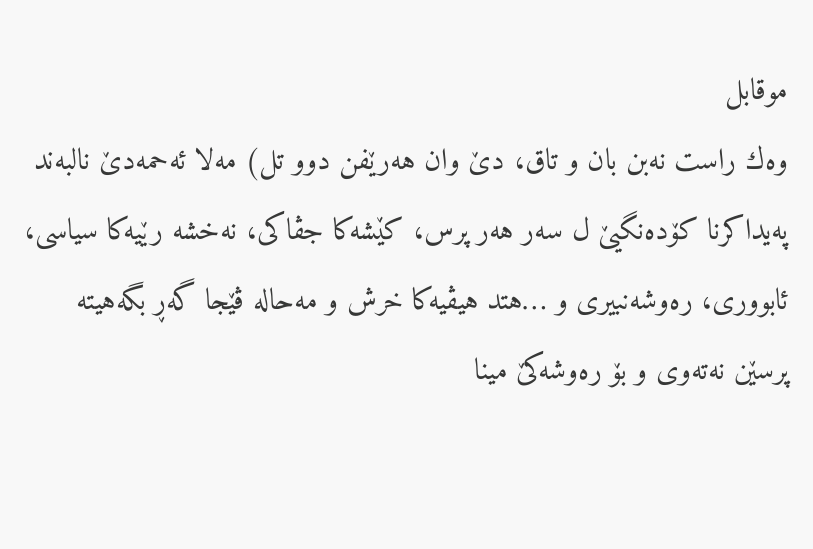موقابل
وه‌ك راست نه‌بن بان و تاق، دێ وان هه‌رێفن دوو تل) مه‌لا ئه‌حمه‌دێ نالبه‌ند
په‌یداكرنا كۆده‌نگیێ ل سه‌ر هه‌ر پرس، كێشه‌كا جڤاكى، نه‌خشه‌ رێیه‌كا سیاسى، ئابوورى، ره‌وشه‌نبیرى و …هتد هیڤیه‌كا خرش و مه‌حاله‌ ڤێجا گه‌ڕ بگه‌هیته‌ پرسێن نه‌ته‌وى و بۆ ره‌وشه‌كێ مینا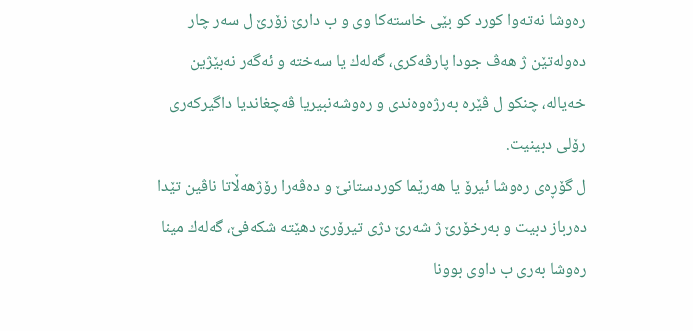ره‌وشا نه‌ته‌وا كورد كو بێى خاسته‌كا وى و ب دارێ زۆرێ ل سه‌ر چار ده‌وله‌تێن ژ هه‌ڤ جودا پارڤه‌كرى، گه‌له‌ك یا سه‌خته‌ و ئه‌گه‌ر نه‌بێژین خه‌یاله‌، چنكو ل ڤێره‌ به‌رژه‌وه‌ندى و ره‌وشه‌نبیریا ڤه‌چغاندیا داگیركه‌رى رۆلى دبینیت.
ل گۆڕه‌ى ره‌وشا ئیرۆ یا هه‌رێما كوردستانێ و ده‌ڤه‌را رۆژهه‌ڵاتا ناڤین تێدا ده‌رباز دبیت و به‌رخۆرێ ژ شه‌رێ دژى تیرۆرێ دهێته‌ شكه‌فێ، گه‌له‌ك مینا ره‌وشا به‌رى ب داوى بوونا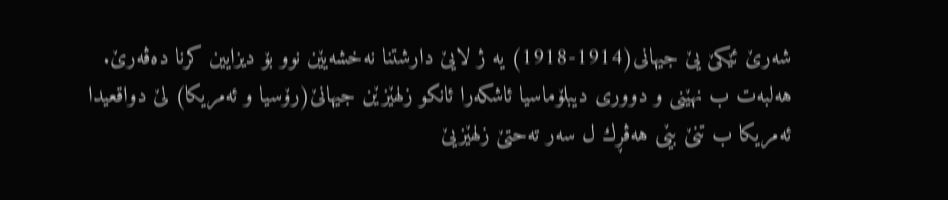شه‌رێ ئێكێ یێ جیهانى(1914-1918) یه‌ ژ لایێ دارشتنا نه‌خشه‌یێن نوو بۆ دیزایین كرنا ده‌ڤه‌رێ. هه‌لبه‌ت ب نهێنى و دوورى دیبلۆماسیا ئاشكه‌را ئانكو زلهێزێن جیهانێ(رۆسیا و ئه‌مریكا) لێ دواقعیدا ئه‌مریكا ب تنێ بێى هه‌ڤڕك ل سه‌ر ته‌حتێ زلهێزیێ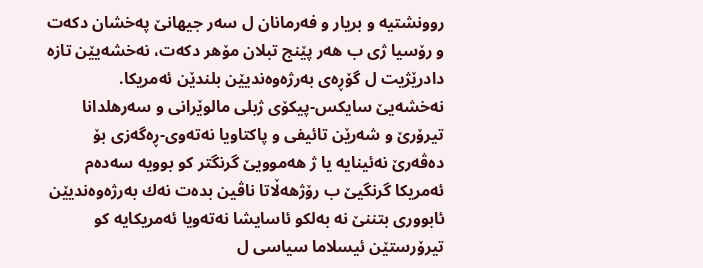روونشتیه‌ و بریار و فه‌رمانان ل سه‌ر جیهانێ په‌خشان دكه‌ت و رۆسیا ژى ب هه‌ر پێنج تبلان مۆهر دكه‌ت، نه‌خشه‌یێن تازه‌ دادرێژیت ل گۆڕه‌ى به‌رژه‌وه‌ندیێن بلندێن ئه‌مریكا.
نه‌خشه‌یێ سایكس-پیكۆى ژبلى مالوێرانى و سه‌رهلدانا تیرۆرێ و شه‌رێن تائیفى و پاكتاویا نه‌ته‌وى-ڕه‌گه‌زى بۆ ده‌ڤه‌رێ نه‌ئینایه‌ یا ژ هه‌موویێ گرنگتر كو بوویه‌ سه‌ده‌م ئه‌مریكا گرنگیێ ب رۆژهه‌ڵاتا ناڤین بده‌ت نه‌ك به‌رژه‌وه‌ندیێن ئابوورى بتننێ نه‌ به‌لكو ئاسایشا نه‌ته‌ویا ئه‌مریكایه‌ كو تیرۆرستێن ئیسلاما سیاسى ل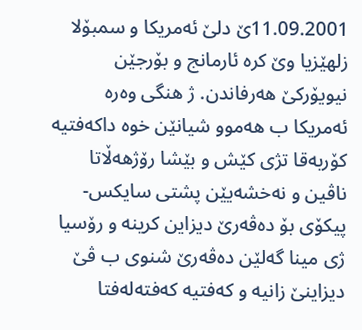11.09.2001ێ دلێ ئه‌مریكا و سمبۆلا زلهێزیا وێ كره‌ ئارمانج و بۆرجێن نیویۆركێ هه‌رفاندن. ژ هنگى وه‌ره‌ ئه‌مریكا ب هه‌موو شیانێن خوه‌ داكه‌فتیه‌ كۆربه‌قا تژى كێش و بێشا رۆژهه‌ڵاتا ناڤین و نه‌خشه‌یێن پشتى سایكس-پیكۆى بۆ ده‌ڤه‌رێ دیزاین كرینه‌ و رۆسیا ژى مینا گه‌لێن ده‌ڤه‌رێ شنوى ب ڤێ دیزاینێ زانیه‌ و كه‌فتیه‌ كه‌فته‌له‌فتا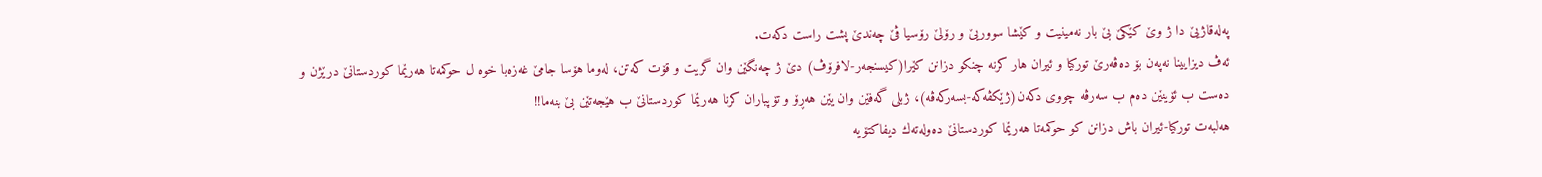په‌له‌قاژیێ دا ژ وێ كێكێ بێ بار نه‌مینیت و كێشا سووریێ و رۆلێ رۆسیا ڤێ چه‌ندێ پشت راست دكه‌ت.
ئه‌ڤ دیزایینا نه‌په‌ن بۆ ده‌ڤه‌رێ توركیا و ئیران هار كرنه‌ چنكو دزانن كێرا(كیسنجه‌ر-لافرۆڤ) دێ ژ چه‌نگێن وان گریت و قۆت كه‌تن، له‌وما هۆسا جامێ غه‌زه‌با خوه‌ ل حوكمه‌تا هه‌رێما كوردستانێ درێژن و ده‌ست ب ئۆینێن ده‌م ب سه‌رڤه‌ چووى دكه‌ن(ژێكڤه‌كه‌-بسه‌ركه‌ڤه‌)، ژبلى گه‌فێن وان یێن هه‌ڕۆ و تۆپباران كرنا هه‌رێما كوردستانێ ب هێجه‌تێن بێ بنه‌ما!!
هه‌لبه‌ت توركیا-ئیران باش دزانن كو حوكمه‌تا هه‌رێما كوردستانێ ده‌وله‌ته‌ك دیفاكتۆیه‌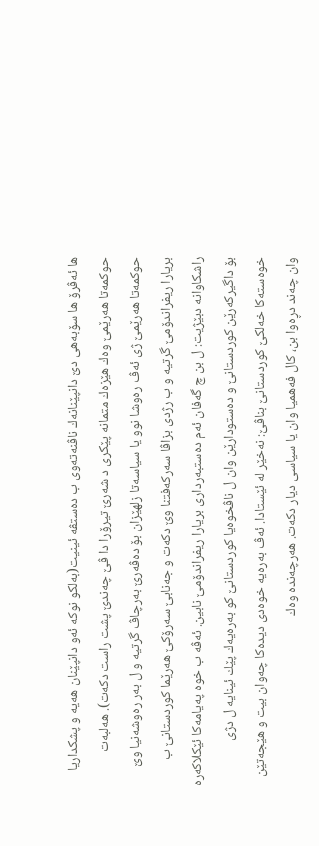ها ئه‌ڤرۆ ها سۆبه‌هى دێ دانپێنانه‌ك ناڤنه‌ته‌وى ب ده‌ستڤه‌ ئینیت(به‌لكو نوكه‌ ئه‌و دانپێنان هه‌یه‌ و پشكداریا حوكمه‌تا هه‌رێمێ وه‌ك هێزه‌ك متمانه‌ پێكرى د شه‌رێ تیرۆرا دا ڤێ چه‌ندێ پشت راست دكه‌ت). هه‌لبه‌ت حوكمه‌تا هه‌رێمێ ژى ئه‌ڤ ره‌وشا نوو یا سیاسه‌تا زلهێزان بۆ ده‌ڤه‌رێ به‌رچاڤ گرتیه‌ و ل به‌ر ره‌وشه‌نیا وێ بریارا ریفراندۆمێ گرتیه‌ و ب رژدى بزاڤا سه‌ركه‌فتنا وێ دكه‌ت و جه‌نابێ سه‌رۆكێ هه‌رێما كوردستانێ ب راشكاوانه‌ دبێژیت: ل بن چ گه‌فان ئه‌م ده‌ستبه‌ردارى بریارا ریفراندۆمێ نابین. ئه‌ڤه‌ ب خوه‌ په‌یامه‌كا ئێكلاكه‌ره‌ بۆ داگیركه‌رێن كوردستانێ و ده‌ستودارێن وان ل ناڤخوه‌یا كوردستانێ كو به‌ره‌یه‌ك پێك ئینایه‌ ل دژى خوه‌سته‌كا خه‌لكێ كوردستانێ بناڤێ: نه‌خێر له‌ ئێستادا. ئه‌ڤ به‌ره‌یه‌ خوه‌دى دیده‌كا چه‌وان بیت و هێجه‌تێن وان چه‌ند دڕه‌وا بن، كال فه‌همیا وان یا سیاسى دیار دكه‌ت. هه‌رچه‌نده‌ وه‌ك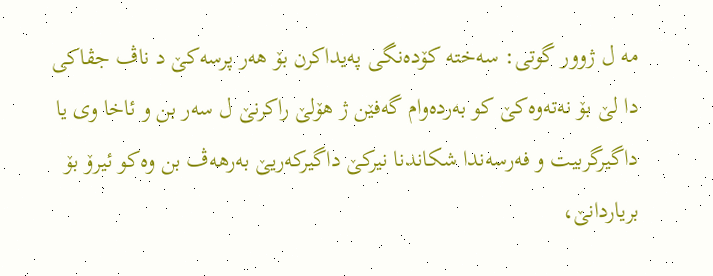مه‌ ل ژوور گوتى: سه‌خته‌ كۆده‌نگى په‌یداكرن بۆ هه‌ر پرسه‌كێ د ناڤ جڤاكى دا لێ بۆ نه‌ته‌وه‌كێ كو به‌رده‌وام گه‌فێن ژ هۆلێ راكرنێ ل سه‌ر بن و ئاخا وى یا داگیرگربیت و فه‌رسه‌ندا شكاندنا نیركێ داگیركه‌ریێ به‌رهه‌ڤ بن وه‌كو ئیرۆ بۆ بریاردانێ،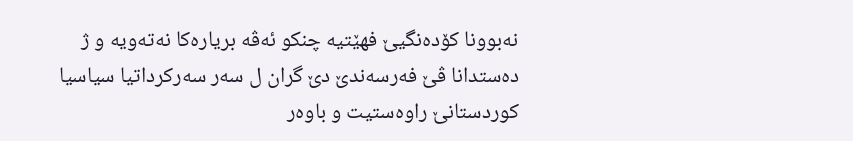نه‌بوونا كۆده‌نگیێ فهێتیه‌ چنكو ئه‌ڤه‌ بریاره‌كا نه‌ته‌ویه‌ و ژ ده‌ستدانا ڤێ فه‌رسه‌ندێ دێ گران ل سه‌ر سه‌ركرداتیا سیاسیا كوردستانێ راوه‌ستیت و باوه‌ر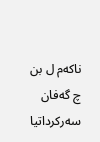ناكه‌م ل بن چ گه‌فان سه‌ركرداتیا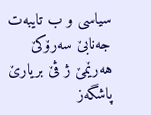سیاسى و ب تایبه‌ت جه‌نابێ سه‌رۆكێ هه‌رێمێ ژ ڤێ بریارێ پاشگه‌ز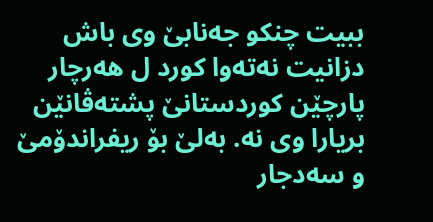ببیت چنكو جه‌نابێ وى باش دزانیت نه‌ته‌وا كورد ل هه‌رچار پارچێن كوردستانێ پشته‌ڤانێن بریارا وى نه‌. به‌لێ بۆ ریفراندۆمێ و سه‌دجار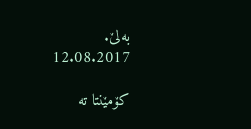به‌لێ.
12.08.2017

کۆمێنتا تە